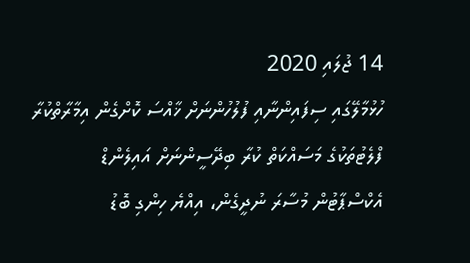14 ޖުލައި 2020
ހުޅުމާލޭގައި ސިފައިންނާއި ފުލުހުންނަށް ޚާއްސަ ކޮށްގެން އިމާރާތްކުރާ ފްލެޓުތަކުގެ މަސައްކަތް ކުރާ ބިދޭސީންނަށް އައިލެންޑް އެކްސްޕާޓުން މުސާރަ ނުދީގެން، އިއްޔެ ހިންގި ބޮޑު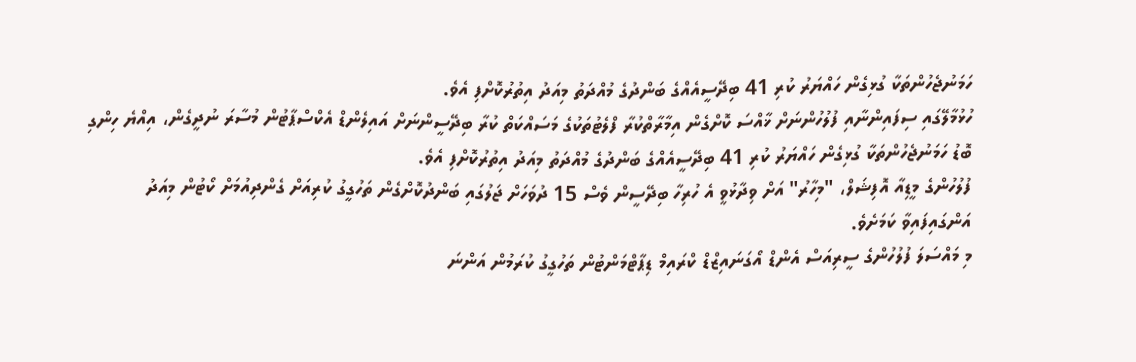ހަމަނުޖެހުންތަކާ ގުޅިގެން ހައްޔަރު ކުރި 41 ބިދޭސީއެއްގެ ބަންދުގެ މުއްދަތު މިއަދު އިތުރުކޮށްފި އެވެ.
ހުޅުމާލޭގައި ސިފައިންނާއި ފުލުހުންނަށް ޚާއްސަ ކޮށްގެން އިމާރާތްކުރާ ފްލެޓުތަކުގެ މަސައްކަތް ކުރާ ބިދޭސީންނަށް އައިލެންޑް އެކްސްޕާޓުން މުސާރަ ނުދީގެން، އިއްޔެ ހިންގި ބޮޑު ހަމަނުޖެހުންތަކާ ގުޅިގެން ހައްޔަރު ކުރި 41 ބިދޭސީއެއްގެ ބަންދުގެ މުއްދަތު މިއަދު އިތުރުކޮށްފި އެވެ.
ފުލުހުންގެ މީޑިއާ އޮފިޝަލް، "މިހާރު" އަށް ވިދާޅުވީ އެ ހުރިހާ ބިދޭސީން ވެސް 15 ދުވަހަށް ޖަލުގައި ބަންދުކޮށްގެން ތަހުގީގު ކުރިއަށް ގެންދިއުމަށް ކޯޓުން މިއަދު އަންގައިފައިވާ ކަމަށެވެ.
މި މައްސަލަ ފުލުހުންގެ ސީރިއަސް އެންޑް އޯގަނައިޒްޑް ކްރައިމް ޑިޕާޓްމަންޓުން ތަހުގީގު ކުރަމުން އަންނަ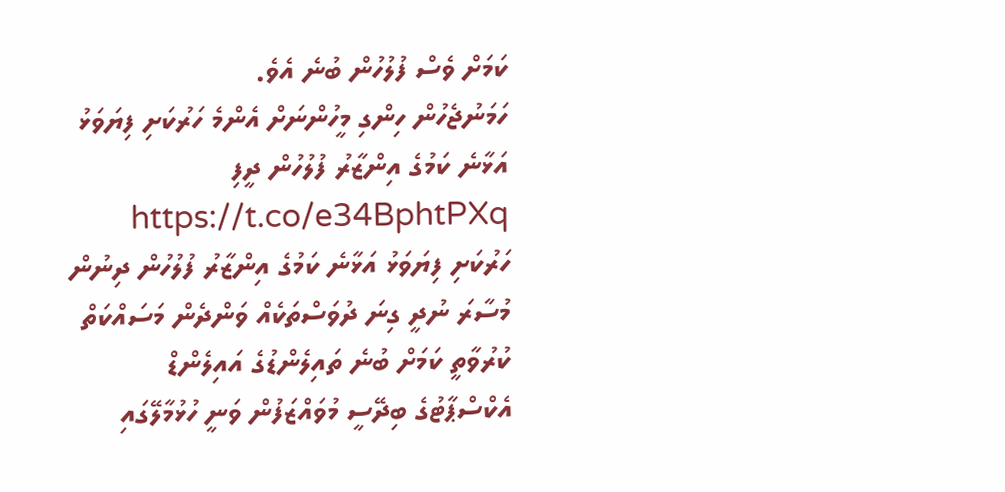ކަމަށް ވެސް ފުލުހުން ބުނެ އެވެ.
ހަމަނުޖެހުން ހިންގި މީހުންނަށް އެންމެ ހަރުކަށި ފިޔަވަޅު އަޅާނެ ކަމުގެ އިންޒާރު ފުލުހުން ދީފި https://t.co/e34BphtPXq
ހަރުކަށި ފިޔަވަޅު އަޅާނެ ކަމުގެ އިންޒާރު ފުލުހުން ދިނުން
މުސާރަ ނުދީ ގިނަ ދުވަސްތަކެއް ވަންދެން މަސައްކަތް ކުރުވާތީ ކަމަށް ބުނެ ތައިލެންޑުގެ އައިލެންޑް އެކްސްޕާޓުގެ ބިދޭސީ މުވައްޒަފުން ވަނީ ހުޅުމާލޭގައި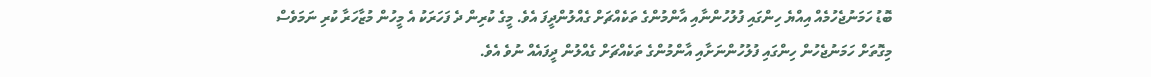ބޮޑު ހަމަނުޖެހުމެއް އިއްޔެ ހިންގައި ފުލުހުންނާއި އާންމުންގެ ތަކެއްޗަށް ގެއްލުންދީފަ އެވެ. މީގެ ކުރިން ދެ ފަހަރަކު އެ މީހުން މުޒާހަރާ ކުރި ނަމަވެސް މިގޮތަށް ހަމަނުޖެހުން ހިންގައި ފުލުހުންނަށާއި އާންމުންގެ ތަކެއްޗަށް ގެއްލުން ދީފައެއް ނުވެ އެވެ.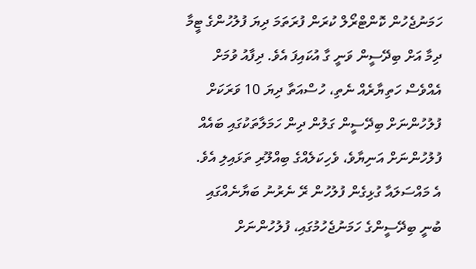ހަމަނުޖެހުން ކޮންޓްރޯލް ކުރަން ފުރަތަމަ ދިޔަ ފުލުހުންގެ ޓީމާ ދިމާ އަށް ބިދޭސީން ވަނީ ގާ އުކައިފަ އެވެ. ދިފާއު ވުމަށް އެއްވެސް ހަތިޔާރެއް ނެތި، ހުސްއަތާ ދިޔަ 10 ވަރަކަށް ފުލުހުންނަށް ބިދޭސީން ގަލުން ދިން ހަމަލާތަކުގައި ބައެއް ފުލުހުންނަށް އަނިޔާވެ، ވެހިކަލެއްގެ ބިއްލޫރި ތަޅައިލި އެވެ.
އެ މައްސަލައާ ގުޅިގެން ފުލުހުން ރޭ ނެރުނު ބަޔާނެއްގައި ބުނީ ބިދޭސީންގެ ހަމަނުޖެހުމުގައި، ފުލުހުންނަށް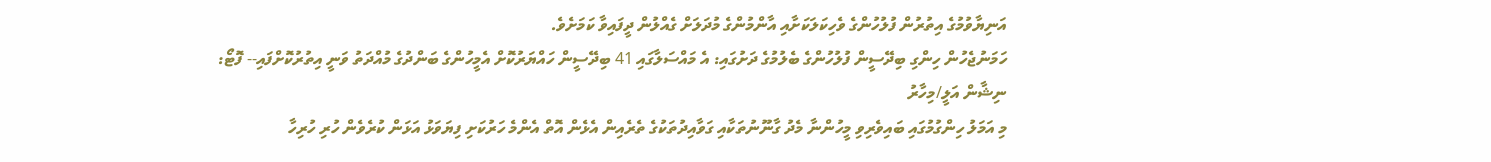އަނިޔާވުމުގެ އިތުރުން ފުލުހުންގެ ވެހިކަލަކަށާއި އާންމުންގެ މުދަލަށް ގެއްލުން ދީފައިވާ ކަމަށެވެ.
ހަމަނުޖެހުން ހިންގި ބިދޭސީން ފުލުހުންގެ ބެލުމުގެ ދަށުގައި: އެ މައްސަލާގައި 41 ބިދޭސީން ހައްޔަރުކޮށް އެމީހުންގެ ބަންދުގެ މުއްދަތު ވަނީ އިތުރުކޮށްފައި-- ފޮޓޯ: ނިޝާން އަލީ/މިހާރު
މި އަމަލު ހިންގުމުގައި ބައިވެރިވި މީހުންނާ މެދު ގާނޫނުތަކާއި ގަވާއިދުތަކުގެ ތެރެއިން އެޅެން އޮތް އެންމެ ހަރުކަށި ފިޔަވަޅު އަޅަން ކުރެވެން ހުރި ހުރިހާ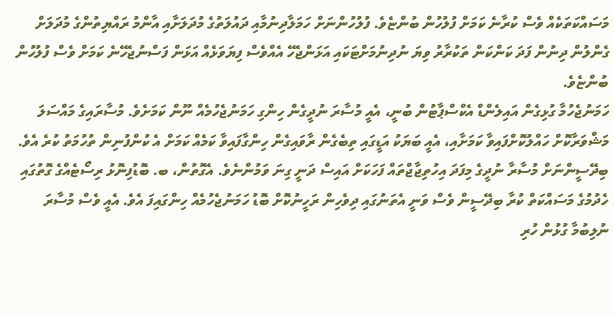މަސައްކަތަކެއް ވެސް ކުރާނެ ކަމަށް ފުލުހުން ބުންޏެވެ. ފުލުހުންނަށް ހަމަލާދިނުމާއި ދައުލަތުގެ މުދަލަށާއި އާންމު ރައްޔިތުންގެ މުދަލަށް ގެންލުން ދިނުން ފަދަ ކަންކަން ތަކުރާރު ވިޔަ ނުދިނުމަށްޓަކައި އަޅަންޖެހޭ އެއްވެސް ފިޔަވަޅެއް އަޅަން ފަސްނުޖެހޭނެ ކަމަށް ވެސް ފުލުހުން ބުންޏެވެ.
ހަމަނުޖެހުމާ ގުޅިގެން އައިލެންޑް އެކްސްޕާޓުން ބުނީ، އެއީ މުސާރަ ނުދީގެން ހިންގި ހަމަނުޖެހުމެއް ނޫން ކަމަށެވެ. މުސާރައިގެ މައްސަލަ މަޝްވަރާކޮށް ހައްލުކޮށްފައިވާ ކަމަށާއި، އެއީ ބަޔަކު އަޑީގައި ތިބެގެން ރާވައިގެން ހިންގާފައިވާ ކަމެއް ކަމަށް އެ ކުންފުނިން ތުހުމަތު ކުރެ އެވެ.
ބިދޭސީންނަށް މުސާރާ ނުދީގެ މިފަދަ އިހުތިޖާޖްތައް ފަހަކަށް އައިސް ދަނީ ގިނަ ވަމުންނެވެ. އެގޮތުން، ބ. ބޮޑުފިނޮޅު ރިސޯޓެއްގެ ގޮތުގައި ހެދުމުގެ މަސައްކަތް ކުރާ ބިދޭސީން ވެސް ވަނީ އެތަނުގައި ދިވެހިން ރަހީނުކޮށް ބޮޑު ހަމަނުޖެހުމެއް ހިންގައިފަ އެވެ. އެއީ ވެސް މުސާރަ ނުލިބުމާ ގުޅުން ހުރި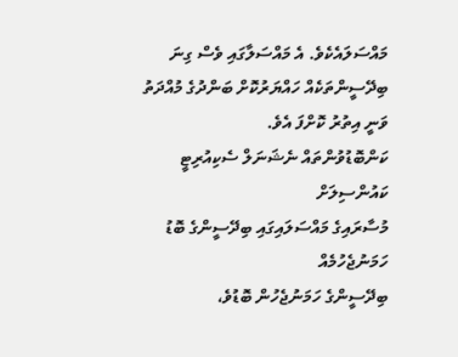މައްސަލައެކެވެ. އެ މައްސަލާގައި ވެސް ގިނަ ބިދޭސީންތަކެއް ހައްޔަރުކޮށް ބަންދުގެ މުއްދަތު ވަނީ އިތުރު ކޮށްފަ އެވެ.
ކަންބޮޑުވުންތައް ނެޝަނަލް ސެކިއުރިޓީ ކައުންސިލަށް
މުސާރައިގެ މައްސަލައިގައި ބިދޭސީންގެ ބޮޑު ހަމަނުޖެހުމެއް
ބިދޭސީންގެ ހަމަނުޖެހުން ބޮޑުވެ،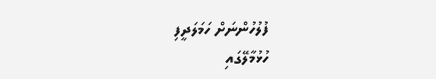ފުލުހުންނަށް ހަމަލަދީފި
ހުޅުމާލޭގައި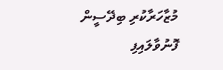މުޒާހަރާކުރި ބިދޭސީން ފޮނުވާލައިފި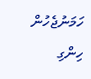ހަމަނުޖެހުން ހިންގި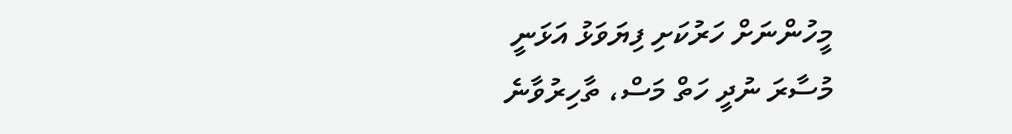މީހުންނަށް ހަރުކަށި ފިޔަވަޅު އަޅަނީ
މުސާރަ ނުދީ ހަތް މަސް، ތާހިރުވާނެ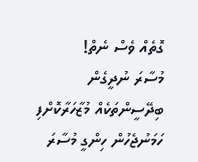ގޮތެއް ވެސް ނެތް!
މުސާރަ ނުދީގެން ބިދޭސީންތަކެއް މުޒާހަރާކޮށްފި
ހަމަނުޖެހުން ހިންގީ މުސާރަ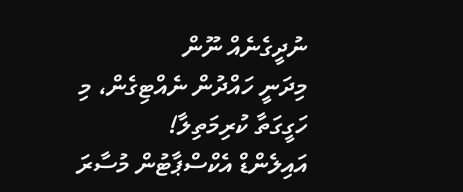ނުދީގެނެއް ނޫން
މިދަނީ ހައްދުން ނެއްޓިގެން، މި ހަގީގަތާ ކުރިމަތިލާ!
އައިލެންޑް އެކްސްޕާޓުން މުސާރަ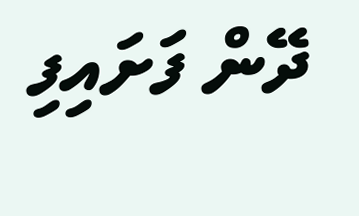ދޭން ފަށައިފި